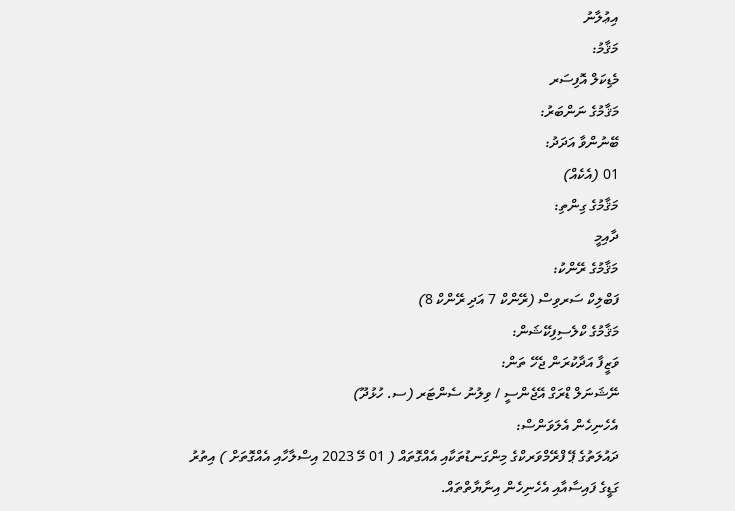އިޢުލާނު
މަޤާމު:
މެޑިކަލް އޮފިސަރ
މަޤާމުގެ ނަންބަރު:
ބޭނުންވާ އަދަދު:
01 (އެކެއް)
މަޤާމުގެ ގިންތި:
ދާއިމީ
މަޤާމުގެ ރޭންކު:
ފަބްލިކް ސަރވިސް (ރޭންކް 7 އަދި ރޭންކް 8)
މަޤާމުގެ ކްލެސިފިކޭޝަން:
ވަޒީފާ އަދާކުރަން ޖެހޭ ތަން:
ނޭޝަނަލް ޑްރަގް އޭޖެންސީ / ވިލުނު ސެންޓަރ (ސ. ހުޅުދޫ)
އެހެނިހެން އެލަވަންސް:
ދައުލަތުގެ ޕޭ ފްރޭމްވަރކްގެ މިންގަނޑުތަކާއި އެއްގޮތައް ( 01 މޭ 2023 އިސްލާހާއި އެއްގޮތަށް ) އިތުރު ގަޑީގެ ފައިސާއާއި އެހެނިހެން އިނާޔާތްތައް.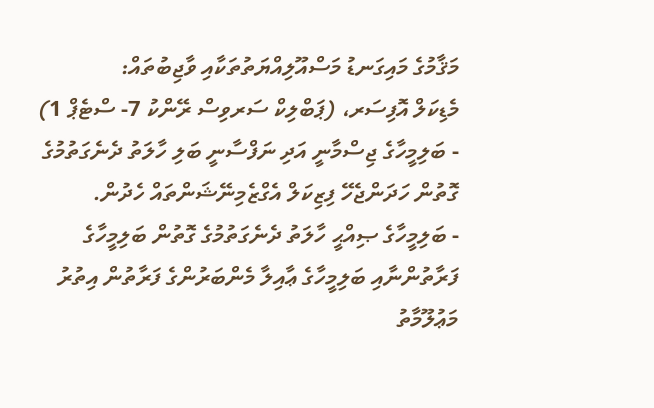މަޤާމުގެ މައިގަނޑު މަސްއޫލިއްޔަތުތަކާއި ވާޖިބުތައް:
މެޑިކަލް އޮފިސަރ، (ޕަބްލިކް ސަރވިސް ރޭންކު 7- ސްޓެޕް 1)
- ބަލިމީހާގެ ޖިސްމާނީ އަދި ނަފްސާނީ ބަލި ހާލަތު ދެނެގަތުމުގެ ގޮތުން ހަދަންޖެހޭ ފިޒިކަލް އެގްޒެމިނޭޝަންތައް ހެދުން.
- ބަލިމީހާގެ ޞިއްޙީ ހާލަތު ދެނެގަތުމުގެ ގޮތުން ބަލިމީހާގެ ފަރާތުންނާއި ބަލިމީހާގެ ޢާއިލާ މެންބަރުންގެ ފަރާތުން އިތުރު މަޢުލޫމާތު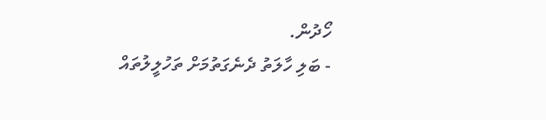ހޯދުން.
- ބަލި ހާލަތު ދެނެގަތުމަށް ތަހުލީލުތައް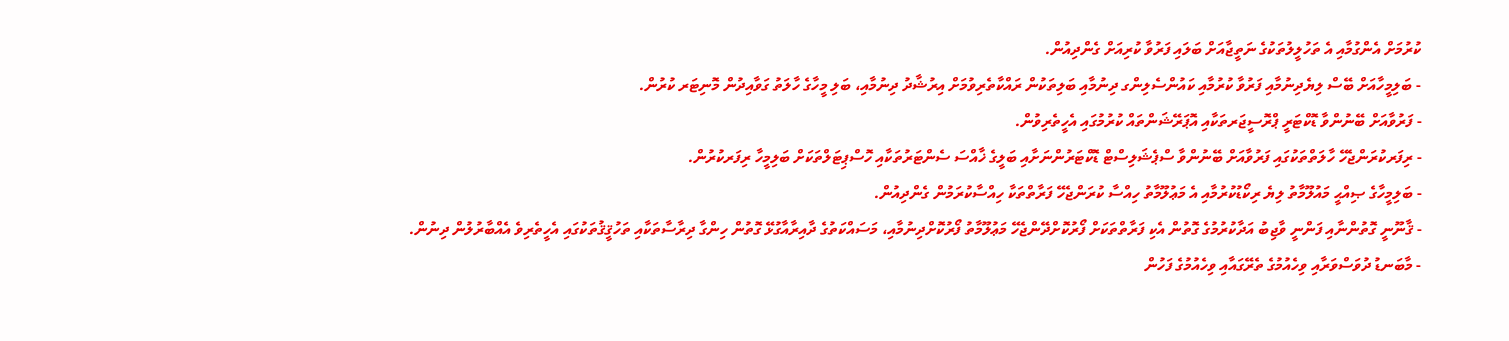ކުރުމަށް އެންގުމާއި އެ ތަހުލީލުތަކުގެ ނަތީޖާއަށް ބަލައި ފަރުވާ ކުރިއަށް ގެންދިއުން.
- ބަލިމީހާއަށް ބޭސް ލިޔެދިނުމާއި ފަރުވާ ކުރުމާއި ކައުންސެލިންގ ދިނުމާއި ބަލިތަކުން ރައްކާތެރިވުމަށް އިރުޝާދު ދިނުމާއި، ބަލި މީހާގެ ހާލަތު ގަވާއިދުން މޮނިޓަރ ކުރުން.
- ފަރުވާއަށް ބޭނުންވާ ޑޮކްޓަރީ ޕްރޮސީޖަރތަކާއި އޮޕަރޭޝަންތައް ކުރުމުގައި އެހީތެރިވުން.
- ރިފަރކުރަންޖެހޭ ހާލަތްތަކުގައި ފަރުވާއަށް ބޭނުންވާ ސްޕެޝަލިސްޓް ޑޮކްޓަރުންނަށާއި ބަލީގެ ޚާއްސަ ސެންޓަރުތަކާއި ހޮސްޕިޓަލްތަކަށް ބަލިމީހާ ރިފަރކުރުން.
- ބަލިމީހާގެ ޞިއްޙީ މައުލޫމާތު ލިޔެ ރިކޯޑުކުރުމާއި އެ މަޢުލޫމާތު ހިއްސާ ކުރަންޖެހޭ ފަރާތްތަކާ ހިއްސާކުރަމުން ގެންދިއުން.
- ޤާނޫނީ ގޮތުންނާއި ފަންނީ ވާޖިބު އަދާކުރުމުގެ ގޮތުން އެކި ފަރާތްތަކަށް ފޯރުކޮށްދޭންޖެހޭ މަޢުލޫމާތު ފޯރުކޮށްދިނުމާއި، މަސައްކަތުގެ ދާއިރާއާގުޅޭ ގޮތުން ހިންގާ ދިރާސާތަކާއި ތަހުޤީޤުތަކުގައި އެހީތެރިވެ އެއްބާރުލުން ދިނުން.
- މާބަނޑު ދުވަސްވަރާއި ވިހެއުމުގެ ތެރޭގައާއި ވިހެއުމުގެ ފަހުން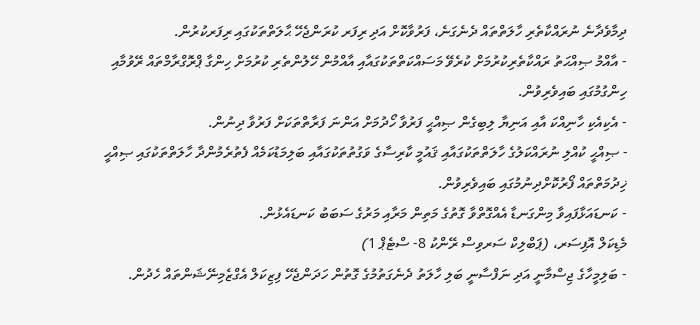ދިމާވެދާނެ ނުރައްކާތެރި ހާލަތްތައް ދެނެގަނެ، ފަރުވާކޮށް އަދި ރިފަރ ކުރަންޖެހޭ ޙާލަތްތަކުގައި ރިފަރކުރުން.
- އާއްމު ޞިއްޙަތު ރައްކާތެރިކުރުމަށް ކުރެވޭ މަސައްކަތްތަކުގައާއި އާއްމުން ހޭލުންތެރި ކުރުމަށް ހިންގާ ޕްރޮގްރާމްތައް ރޭވުމާއި ހިންގުމުގައި ބައިވެރިވުން.
- އެކިއެކި ހާނިއްކަ އާއި އަނިޔާ ލިބިގެން ޞިއްޙީ ފަރުވާ ހޯދުމަށް އަންނަ ފަރާތްތަކަށް ފަރުވާ ދިނުން.
- ޞިއްޙީ ކުއްލި ނުރައްކަލުގެ ހާލަތްތަކުގައާއި ޤައުމީ ކާރިސާގެ ވަގުތުތަކުގައާއި ބަލިމަޑުކަމެއް ފެތުރެމުންދާ ހާލަތްތަކުގައި ޞިއްޙީ ޚިދުމަތްތައް ފޯރުކޮށްދިނުމުގައި ބައިވެރިވުން.
- ކަނޑައަޅާފައިވާ މިންގަނޑާ އެއްގޮތްވާ ގޮތުގެ މަތިން މަރާއި މަރުގެ ސަބަބު ކަނޑައެޅުން.
މެޑިކަލް އޮފިސަރ، (ޕަބްލިކް ސަރވިސް ރޭންކު 8- ސްޓެޕް 1)
- ބަލިމީހާގެ ޖިސްމާނީ އަދި ނަފްސާނީ ބަލި ހާލަތު ދެނެގަތުމުގެ ގޮތުން ހަދަންޖެހޭ ފިޒިކަލް އެގްޒެމިނޭޝަންތައް ހެދުން.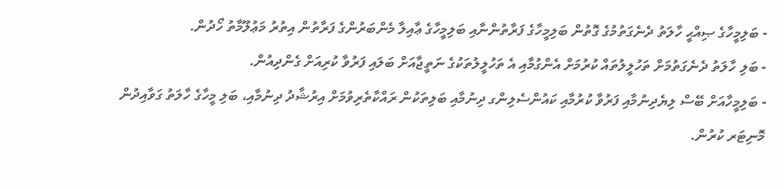- ބަލިމީހާގެ ޞިއްޙީ ހާލަތު ދެނެގަތުމުގެ ގޮތުން ބަލިމީހާގެ ފަރާތުންނާއި ބަލިމީހާގެ ޢާއިލާ މެންބަރުންގެ ފަރާތުން އިތުރު މަޢުލޫމާތު ހޯދުން.
- ބަލި ހާލަތު ދެނެގަތުމަށް ތަހުލީލުތައް ކުރުމަށް އެންގުމާއި އެ ތަހުލީލުތަކުގެ ނަތީޖާއަށް ބަލައި ފަރުވާ ކުރިއަށް ގެންދިއުން.
- ބަލިމީހާއަށް ބޭސް ލިޔެދިނުމާއި ފަރުވާ ކުރުމާއި ކައުންސެލިންގ ދިނުމާއި ބަލިތަކުން ރައްކާތެރިވުމަށް އިރުޝާދު ދިނުމާއި، ބަލި މީހާގެ ހާލަތު ގަވާއިދުން މޮނިޓަރ ކުރުން.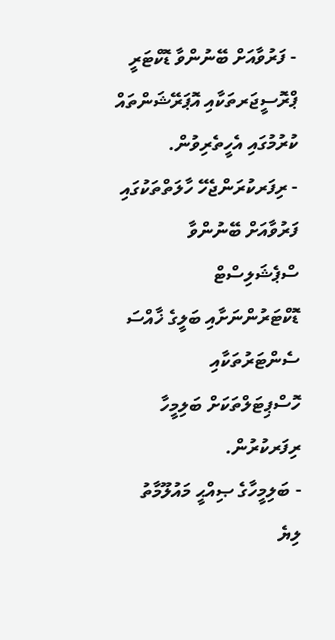- ފަރުވާއަށް ބޭނުންވާ ޑޮކްޓަރީ ޕްރޮސީޖަރތަކާއި އޮޕަރޭޝަންތައް ކުރުމުގައި އެހީތެރިވުން.
- ރިފަރކުރަންޖެހޭ ހާލަތްތަކުގައި ފަރުވާއަށް ބޭނުންވާ ސްޕެޝަލިސްޓް ޑޮކްޓަރުންނަށާއި ބަލީގެ ޚާއްސަ ސެންޓަރުތަކާއި ހޮސްޕިޓަލްތަކަށް ބަލިމީހާ ރިފަރކުރުން.
- ބަލިމީހާގެ ޞިއްޙީ މައުލޫމާތު ލިޔެ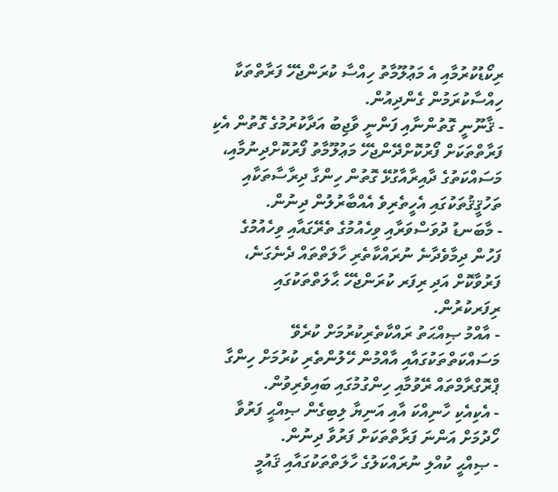ރިކޯޑުކުރުމާއި އެ މަޢުލޫމާތު ހިއްސާ ކުރަންޖެހޭ ފަރާތްތަކާ ހިއްސާކުރަމުން ގެންދިއުން.
- ޤާނޫނީ ގޮތުންނާއި ފަންނީ ވާޖިބު އަދާކުރުމުގެ ގޮތުން އެކި ފަރާތްތަކަށް ފޯރުކޮށްދޭންޖެހޭ މަޢުލޫމާތު ފޯރުކޮށްދިނުމާއި، މަސައްކަތުގެ ދާއިރާއާގުޅޭ ގޮތުން ހިންގާ ދިރާސާތަކާއި ތަހުޤީޤުތަކުގައި އެހީތެރިވެ އެއްބާރުލުން ދިނުން.
- މާބަނޑު ދުވަސްވަރާއި ވިހެއުމުގެ ތެރޭގައާއި ވިހެއުމުގެ ފަހުން ދިމާވެދާނެ ނުރައްކާތެރި ހާލަތްތައް ދެނެގަނެ، ފަރުވާކޮށް އަދި ރިފަރ ކުރަންޖެހޭ ޙާލަތްތަކުގައި ރިފަރކުރުން.
- އާއްމު ޞިއްޙަތު ރައްކާތެރިކުރުމަށް ކުރެވޭ މަސައްކަތްތަކުގައާއި އާއްމުން ހޭލުންތެރި ކުރުމަށް ހިންގާ ޕްރޮގްރާމްތައް ރޭވުމާއި ހިންގުމުގައި ބައިވެރިވުން.
- އެކިއެކި ހާނިއްކަ އާއި އަނިޔާ ލިބިގެން ޞިއްޙީ ފަރުވާ ހޯދުމަށް އަންނަ ފަރާތްތަކަށް ފަރުވާ ދިނުން.
- ޞިއްޙީ ކުއްލި ނުރައްކަލުގެ ހާލަތްތަކުގައާއި ޤައުމީ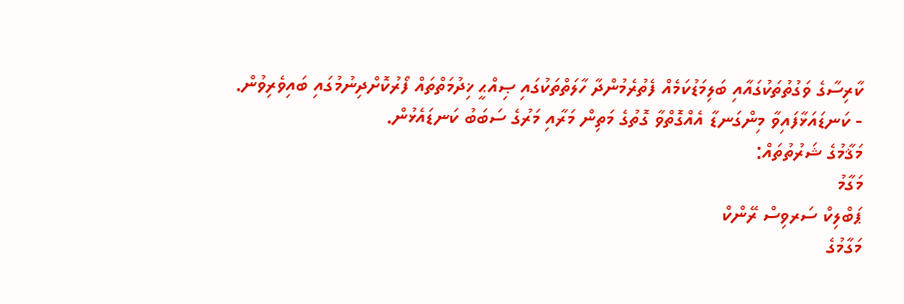ކާރިސާގެ ވަގުތުތަކުގައާއި ބަލިމަޑުކަމެއް ފެތުރެމުންދާ ހާލަތްތަކުގައި ޞިއްޙީ ޚިދުމަތްތައް ފޯރުކޮށްދިނުމުގައި ބައިވެރިވުން.
- ކަނޑައަޅާފައިވާ މިންގަނޑާ އެއްގޮތްވާ ގޮތުގެ މަތިން މަރާއި މަރުގެ ސަބަބު ކަނޑައެޅުން.
މަޤާމުގެ ޝަރުތުތައް:
މަގާމު
ޕަބްލިކް ސަރވިސް ރޭންކް
މަގާމުގެ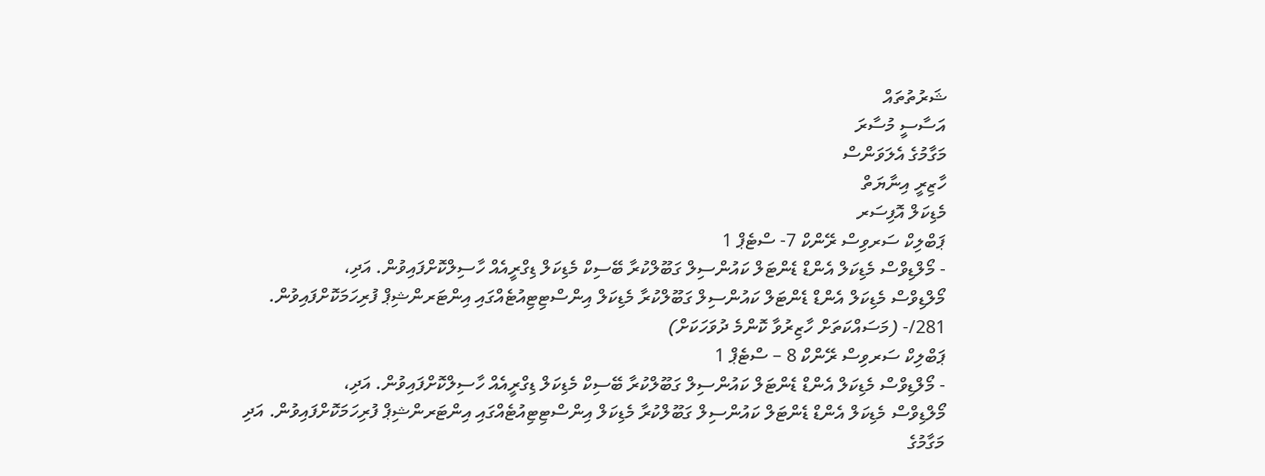ޝަރުތުތައް
އަސާސީ މުސާރަ
މަގާމުގެ އެލަވަންސް
ހާޒިރީ އިނާޔަތް
މެޑިކަލް އޮފިސަރ
ޕަބްލިކް ސަރވިސް ރޭންކް 7- ސްޓެޕް 1
- މޯލްޑިވްސް މެޑިކަލް އެންޑް ޑެންޓަލް ކައުންސިލް ގަބޫލްކުރާ ބޭސިކް މެޑިކަލް ޑިގްރީއެއް ހާސިލްކޮށްފައިވުން. އަދި،
މޯލްޑިވްސް މެޑިކަލް އެންޑް ޑެންޓަލް ކައުންސިލް ގަބޫލްކުރާ މެޑިކަލް އިންސްޓިޓިއުޓެއްގައި އިންޓަރންޝިޕް ފުރިހަމަކޮށްފައިވުން.
281/- (މަސައްކަތަށް ހާޒިރުވާ ކޮންމެ ދުވަހަކަށް)
ޕަބްލިކް ސަރވިސް ރޭންކް 8 – ސްޓެޕް 1
- މޯލްޑިވްސް މެޑިކަލް އެންޑް ޑެންޓަލް ކައުންސިލް ގަބޫލްކުރާ ބޭސިކް މެޑިކަލް ޑިގްރީއެއް ހާސިލްކޮށްފައިވުން. އަދި،
މޯލްޑިވްސް މެޑިކަލް އެންޑް ޑެންޓަލް ކައުންސިލް ގަބޫލްކުރާ މެޑިކަލް އިންސްޓިޓިއުޓެއްގައި އިންޓަރންޝިޕް ފުރިހަމަކޮށްފައިވުން. އަދި
މަގާމުގެ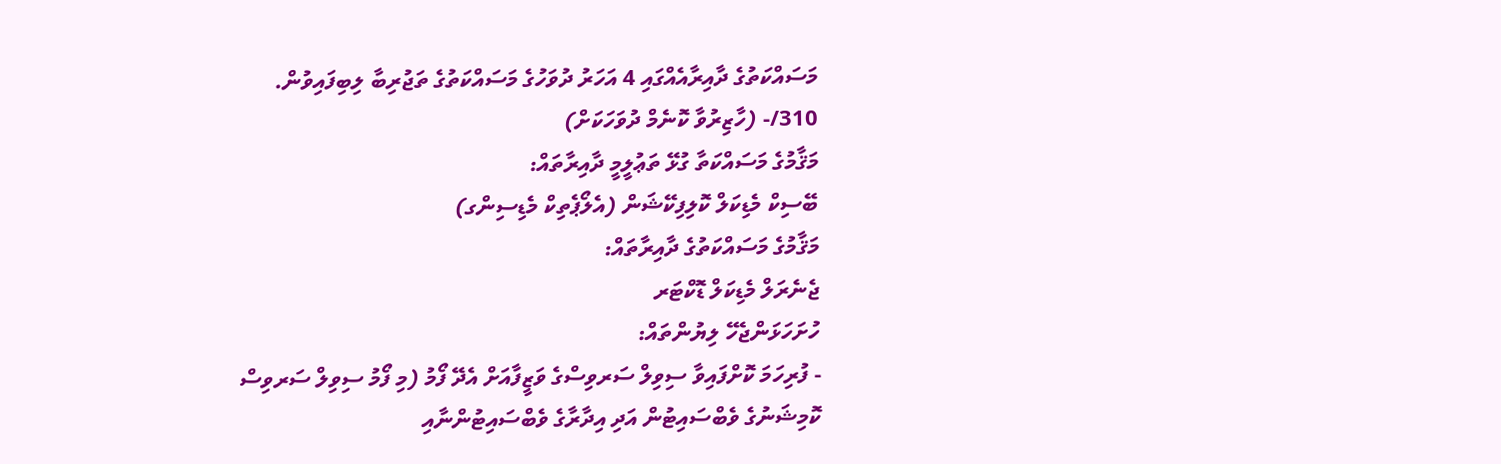މަސައްކަތުގެ ދާއިރާއެއްގައި 4 އަހަރު ދުވަހުގެ މަސައްކަތުގެ ތަޖުރިބާ ލިބިފައިވުން.
310/- (ހާޒިރުވާ ކޮނެމް ދުވަހަކަށް)
މަޤާމުގެ މަސައްކަތާ ގުޅޭ ތަޢުލީމީ ދާއިރާތައް:
ބޭސިކް މެޑިކަލް ކޮލިފިކޭޝަން (އެލޯޕެތިކް މެޑިސިންގ)
މަޤާމުގެ މަސައްކަތުގެ ދާއިރާތައް:
ޖެނެރަލް މެޑިކަލް ޑޮކްޓަރ
ހުށަހަޅަންޖެހޭ ލިޔުންތައް:
- ފުރިހަމަ ކޮށްފައިވާ ސިވިލް ސަރވިސްގެ ވަޒީފާއަށް އެދޭ ފޯމު (މި ފޯމު ސިވިލް ސަރވިސް ކޮމިޝަނުގެ ވެބްސައިޓުން އަދި އިދާރާގެ ވެބްސައިޓުންނާއި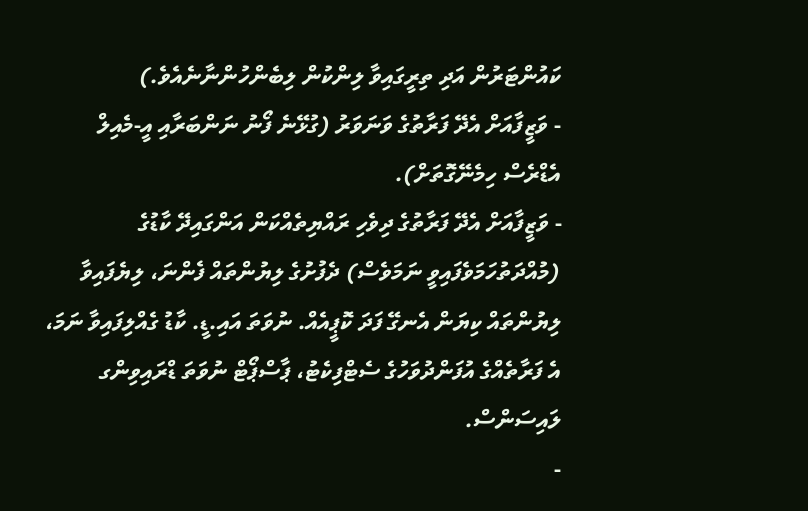ކައުންޓަރުން އަދި ތިރީގައިވާ ލިންކުން ލިބެންހުންނާނެއެވެ.)
- ވަޒީފާއަށް އެދޭ ފަރާތުގެ ވަނަވަރު (ގުޅޭނެ ފޯނު ނަންބަރާއި އީ-މެއިލް އެޑްރެސް ހިމެނޭގޮތަށް).
- ވަޒީފާއަށް އެދޭ ފަރާތުގެ ދިވެހި ރައްޔިތެއްކަން އަންގައިދޭ ކާޑުގެ (މުއްދަތުހަމަވެފައިވީ ނަމަވެސް) ދެފުށުގެ ލިޔުންތައް ފެންނަ، ލިޔެފައިވާ ލިޔުންތައް ކިޔަން އެނގޭ ފަދަ ކޮޕީއެއް. ނުވަތަ އައި.ޑީ. ކާޑު ގެއްލިފައިވާ ނަމަ، އެ ފަރާތެއްގެ އުފަންދުވަހުގެ ސެޓްފިކެޓު، ޕާސްޕޯޓް ނުވަތަ ޑްރައިވިންގ ލައިސަންސް.
-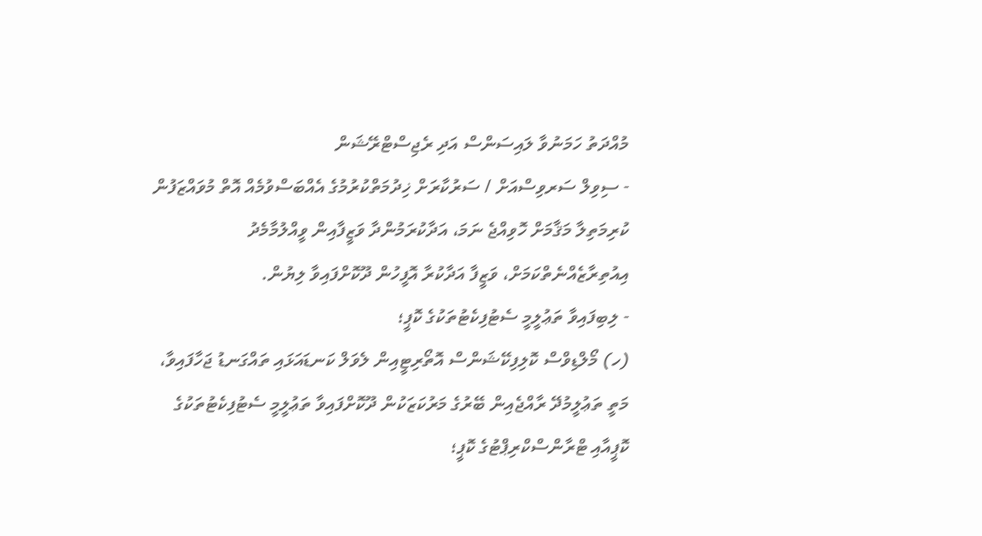މުއްދަތު ހަމަނުވާ ލައިސަންސް އަދި ރެޖިސްޓްރޭޝަން
- ސިވިލް ސަރވިސްއަށް / ސަރުކާރަށް ޚިދުމަތްކުރުމުގެ އެއްބަސްވުމެއް އޮތް މުވައްޒަފުން ކުރިމަތިލާ މަޤާމަށް ހޮވިއްޖެ ނަމަ، އަދާކުރަމުންދާ ވަޒީފާއިން ވީއްލުމާމެދު އިއުތިރާޒެއްނެތްކަމަށް، ވަޒީފާ އަދާކުރާ އޮފީހުން ދޫކޮށްފައިވާ ލިޔުން.
- ލިބިފައިވާ ތަޢުލީމީ ސެޓުފިކެޓުތަކުގެ ކޮޕީ؛
(ހ) މޯލްޑިވްސް ކޮލިފިކޭޝަންސް އޮތޯރިޓީއިން ލެވަލް ކަނޑައަޅައި ތައްގަނޑު ޖަހާފައިވާ، މަތީ ތަޢުލީމުދޭ ރާއްޖެއިން ބޭރުގެ މަރުކަޒަކުން ދޫކޮށްފައިވާ ތަޢުލީމީ ސެޓުފިކެޓުތަކުގެ ކޮޕީއާއި ޓްރާންސްކްރިޕްޓުގެ ކޮޕީ؛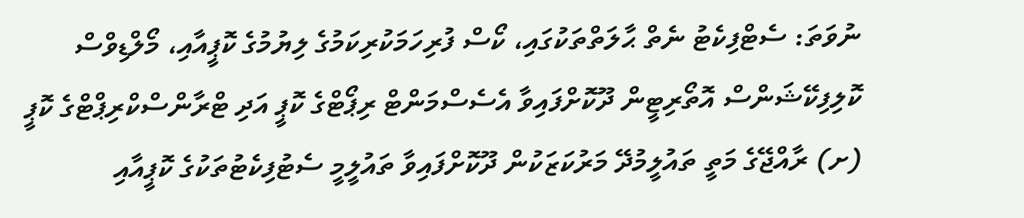ނުވަތަ: ސެޓްފިކެޓު ނެތް ޙާލަތްތަކުގައި، ކޯސް ފުރިހަމަކުރިކަމުގެ ލިޔުމުގެ ކޮޕީއާއި، މޯލްޑިވްސް ކޮލިފިކޭޝަންސް އޮތޯރިޓީން ދޫކޮށްފައިވާ އެސެސްމަންޓް ރިޕޯޓްގެ ކޮޕީ އަދި ޓްރާންސްކްރިޕްޓްގެ ކޮޕީ
(ށ) ރާއްޖޭގެ މަތީ ތައުލީމުދޭ މަރުކަޒަކުން ދޫކޮށްފައިވާ ތައުލީމީ ސެޓުފިކެޓުތަކުގެ ކޮޕީއާއި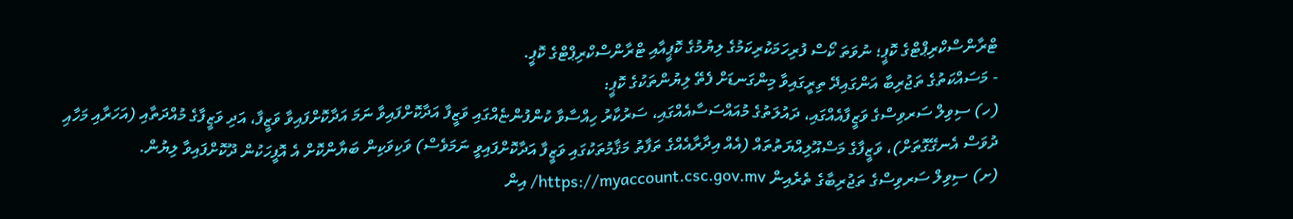ޓްރާންސްކްރިޕްޓްގެ ކޮޕީ؛ ނުވަތަ ކޯސް ފުރިހަމަކުރިކަމުގެ ލިޔުމުގެ ކޮޕީއާއި ޓްރާންސްކްރިޕްޓްގެ ކޮޕީ.
- މަސައްކަތުގެ ތަޖުރިބާ އަންގައިދޭ ތިރީގައިވާ މިންގަނޑަށް ފެތޭ ލިޔުންތަކުގެ ކޮޕީ:
(ހ) ސިވިލް ސަރވިސްގެ ވަޒީފާއެއްގައި، ދައުލަތުގެ މުއައްސަސާއެއްގައި، ސަރުކާރު ހިއްސާވާ ކުންފުންޏެއްގައި ވަޒީފާ އަދާކޮށްފައިވާ ނަމަ އަދާކޮށްފައިވާ ވަޒީފާ، އަދި ވަޒީފާގެ މުއްދަތާއި (އަހަރާއި މަހާއި ދުވަސް އެނގޭގޮތަށް)، ވަޒީފާގެ މަސްއޫލިއްޔަތުތައް (އެއް އިދާރާއެއްގެ ތަފާތު މަޤާމުތަކުގައި ވަޒީފާ އަދާކޮށްފައިވީ ނަމަވެސް) ވަކިވަކިން ބަޔާންކޮށް އެ އޮފީހަކުން ދޫކޮށްފައިވާ ލިޔުން.
(ށ) ސިވިލް ސަރވިސްގެ ތަޖުރިބާގެ ތެރެއިން https://myaccount.csc.gov.mv/ އިން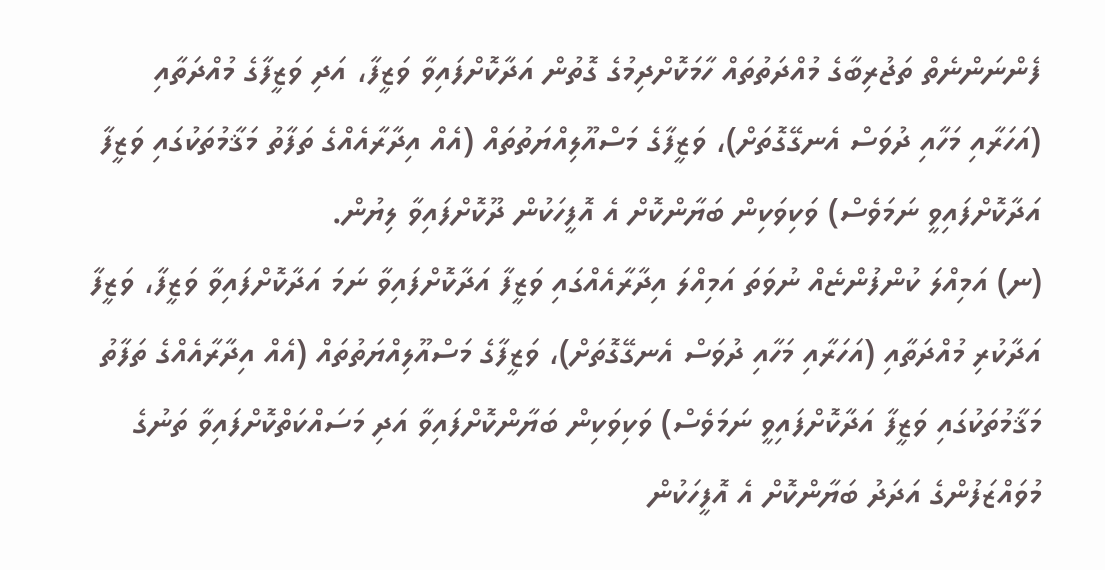ފެންނަންނެތް ތަޖުރިބާގެ މުއްދަތުތައް ހާމަކޮށްދިމުގެ ގޮތުން އަދާކޮށްފައިވާ ވަޒީފާ، އަދި ވަޒީފާގެ މުއްދަތާއި (އަހަރާއި މަހާއި ދުވަސް އެނގޭގޮތަށް)، ވަޒީފާގެ މަސްއޫލިއްޔަތުތައް (އެއް އިދާރާއެއްގެ ތަފާތު މަޤާމުތަކުގައި ވަޒީފާ އަދާކޮށްފައިވީ ނަމަވެސް) ވަކިވަކިން ބަޔާންކޮށް އެ އޮފީހަކުން ދޫކޮށްފައިވާ ލިޔުން.
(ނ) އަމިއްލަ ކުންފުންޏެއް ނުވަތަ އަމިއްލަ އިދާރާއެއްގައި ވަޒީފާ އަދާކޮށްފައިވާ ނަމަ އަދާކޮށްފައިވާ ވަޒީފާ، ވަޒީފާ އަދާކުރި މުއްދަތާއި (އަހަރާއި މަހާއި ދުވަސް އެނގޭގޮތަށް)، ވަޒީފާގެ މަސްއޫލިއްޔަތުތައް (އެއް އިދާރާއެއްގެ ތަފާތު މަޤާމުތަކުގައި ވަޒީފާ އަދާކޮށްފައިވީ ނަމަވެސް) ވަކިވަކިން ބަޔާންކޮށްފައިވާ އަދި މަސައްކަތްކޮށްފައިވާ ތަނުގެ މުވައްޒަފުންގެ އަދަދު ބަޔާންކޮށް އެ އޮފީހަކުން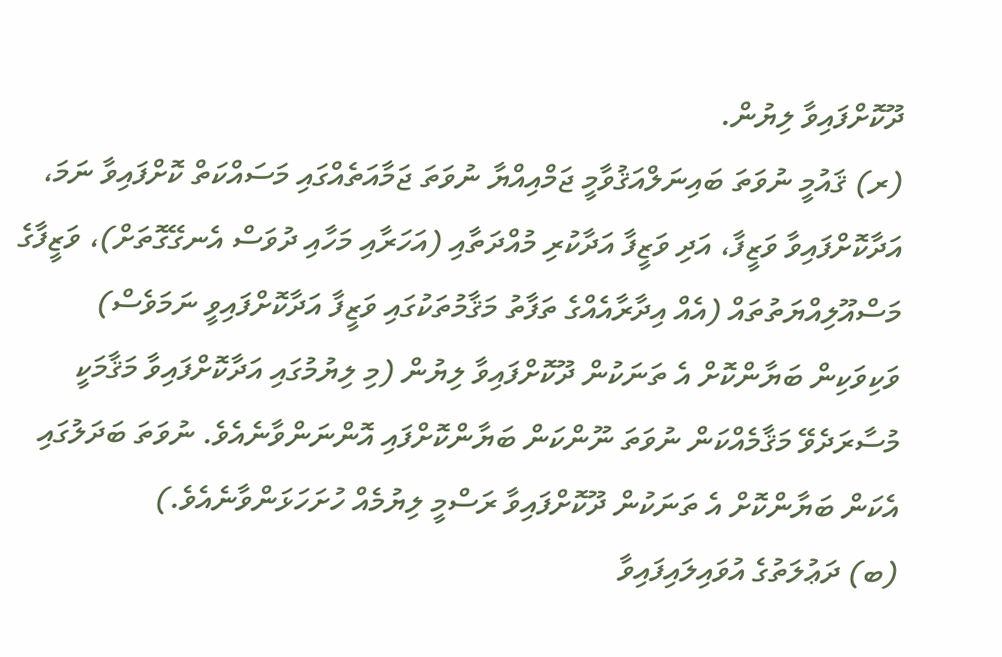ދޫކޮށްފައިވާ ލިޔުން.
(ރ) ޤައުމީ ނުވަތަ ބައިނަލްއަޤުވާމީ ޖަމްއިއްޔާ ނުވަތަ ޖަމާއަތެއްގައި މަސައްކަތް ކޮށްފައިވާ ނަމަ، އަދާކޮށްފައިވާ ވަޒީފާ، އަދި ވަޒީފާ އަދާކުރި މުއްދަތާއި (އަހަރާއި މަހާއި ދުވަސް އެނގޭގޮތަށް)، ވަޒީފާގެ މަސްއޫލިއްޔަތުތައް (އެއް އިދާރާއެއްގެ ތަފާތު މަޤާމުތަކުގައި ވަޒީފާ އަދާކޮށްފައިވީ ނަމަވެސް) ވަކިވަކިން ބަޔާންކޮށް އެ ތަނަކުން ދޫކޮށްފައިވާ ލިޔުން (މި ލިޔުމުގައި އަދާކޮށްފައިވާ މަޤާމަކީ މުސާރަދެވޭ މަޤާމެއްކަން ނުވަތަ ނޫންކަން ބަޔާންކޮށްފައި އޮންނަންވާނެއެވެ. ނުވަތަ ބަދަލުގައި އެކަން ބަޔާންކޮށް އެ ތަނަކުން ދޫކޮށްފައިވާ ރަސްމީ ލިޔުމެއް ހުށަހަޅަންވާނެއެވެ.)
(ބ) ދަޢުލަތުގެ އުވައިލައިފައިވާ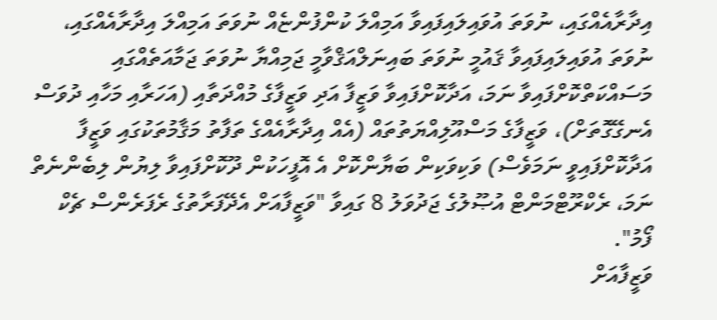އިދާރާއެއްގައި، ނުވަތަ އުވައިލައިފައިވާ އަމިއްލަ ކުންފުންޏެއް ނުވަތަ އަމިއްލަ އިދާރާއެއްގައި، ނުވަތަ އުވައިލައިފައިވާ ޤައުމީ ނުވަތަ ބައިނަލްއަޤްވާމީ ޖަމިއްޔާ ނުވަތަ ޖަމާއަތެއްގައި މަސައްކަތްކޮށްފައިވާ ނަމަ، އަދާކޮށްފައިވާ ވަޒީފާ އަދި ވަޒީފާގެ މުއްދަތާއި (އަހަރާއި މަހާއި ދުވަސް އެނގޭގޮތަށް)، ވަޒީފާގެ މަސްއޫލިއްޔަތުތައް (އެއް އިދާރާއެއްގެ ތަފާތު މަޤާމުތަކުގައި ވަޒީފާ އަދާކޮށްފައިވީ ނަމަވެސް) ވަކިވަކިން ބަޔާންކޮށް އެ އޮފީހަކުން ދޫކޮށްފައިވާ ލިޔުން ލިބެންނެތް ނަމަ، ރެކްރޫޓްމަންޓް އުޞޫލުގެ ޖަދުވަލު 8 ގައިވާ "ވަޒީފާއަށް އެދޭފަރާތުގެ ރެފަރެންސް ޗެކް ފޯމު".
ވަޒީފާއަށް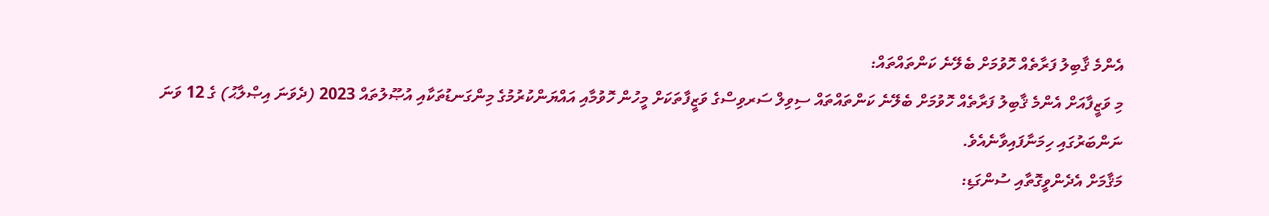އެންމެ ޤާބިލު ފަރާތެއް ހޮވުމަށް ބެލޭނެ ކަންތައްތައް:
މި ވަޒީފާއަށް އެންމެ ޤާބިލު ފަރާތެއް ހޮވުމަށް ބެލޭނެ ކަންތައްތައް ސިވިލް ސަރވިސްގެ ވަޒީފާތަކަށް މީހުން ހޮވުމާއި އައްޔަންކުރުމުގެ މިންގަނޑުތަކާއި އުޞޫލުތައް 2023 (ދެވަނަ އިޞްލާޙު) ގެ 12 ވަނަ ނަންބަރުގައި ހިމަނާފައިވާނެއެވެ.
މަޤާމަށް އެދެންވީގޮތާއި ސުންގަޑި: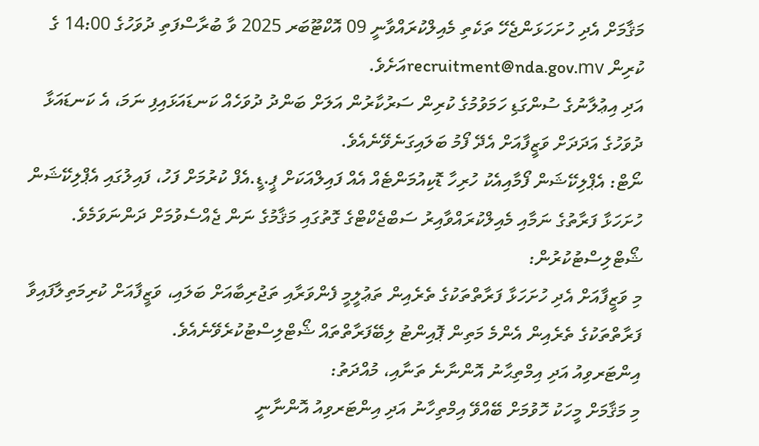މަޤާމަށް އެދި ހުށަހަޅަންޖެހޭ ތަކެތި މެއިލްކުރައްވާނީ 09 އޮކްޓޫބަރ 2025 ވާ ބުރާސްފަތި ދުވަހުގެ 14:00 ގެ ކުރިން recruitment@nda.gov.mvއަށެވެ.
އަދި އިޢުލާނުގެ ސުންގަޑި ހަމަވުމުގެ ކުރިން ސަރުކާރުން އަލަށް ބަންދު ދުވަހެއް ކަނޑައަޅައިފި ނަމަ، އެ ކަނޑައަޅާ ދުވަހުގެ އަދަދަށް ވަޒީފާއަށް އެދޭ ފޯމު ބަލައިގަނެވޭނެއެވެ.
ނޯޓް: އެޕްލިކޭޝަން ފޯމާއިއެކު ހުރިހާ ޑޮކިއުމަންޓެއް އެއް ފައިލްއަކަށް ޕީ.ޑީ.އެފް ކުރުމަށް ފަހު، ފައިލުގައި އެޕްލިކޭޝަން ހުށަހަޅާ ފަރާތުގެ ނަމާއި މެއިލްކުރައްވާއިރު ސަބްޖެކްޓްގެ ގޮތުގައި މަޤާމުގެ ނަން ޖެއްސެވުމަށް ދަންނަވަމެވެ.
ޝޯޓްލިސްޓުކުރުން:
މި ވަޒީފާއަށް އެދި ހުށަހަޅާ ފަރާތްތަކުގެ ތެރެއިން ތަޢުލީމީ ފެންވަރާއި ތަޖުރިބާއަށް ބަލައި، ވަޒީފާއަށް ކުރިމަތިލާފައިވާ ފަރާތްތަކުގެ ތެރެއިން އެންމެ މަތިން ޕޮއިންޓު ލިބޭފަރާތްތައް ޝޯޓްލިސްޓުކުރެވޭނެއެވެ.
އިންޓަރވިއު އަދި އިމްތިޙާނު އޮންނާނެ ތަނާއި، މުއްދަތު:
މި މަޤާމަށް މީހަކު ހޮވުމަށް ބޭއްވޭ އިމްތިހާނު އަދި އިންޓަރވިއު އޮންނާނީ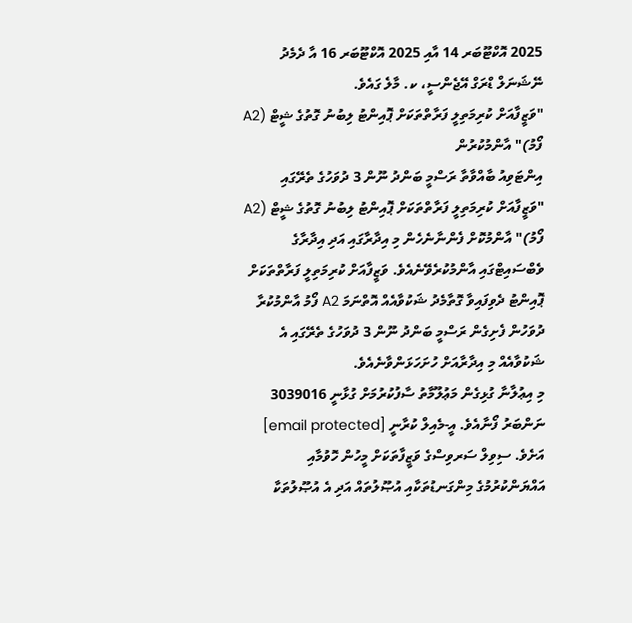2025 އޮކްޓޫބަރ 14 އާއި 2025 އޮކްޓޫބަރ 16 އާ ދެމެދު ނޭޝަނަލް ޑްރަގް އޭޖެންސީ، ކ. މާލެ ގައެވެ.
"ވަޒީފާއަށް ކުރިމަތިލީ ފަރާތްތަކަށް ޕޮއިންޓު ލިބުނު ގޮތުގެ ޝީޓް (A2 ފޯމު)" އާންމުކުރުން
އިންޓަވިއު ބާއްވާތާ ރަސްމީ ބަންދު ނޫން 3 ދުވަހުގެ ތެރޭގައި "ވަޒީފާއަށް ކުރިމަތިލީ ފަރާތްތަކަށް ޕޮއިންޓު ލިބުނު ގޮތުގެ ޝީޓް (A2 ފޯމު)" އާންމުކޮށް ފެންނާނެހެން މި އިދާރާގައި އަދި އިދާރާގެ ވެބްސައިޓްގައި އާންމުކުރެވޭނެއެވެ. ވަޒީފާއަށް ކުރިމަތިލީ ފަރާތްތަކަށް ޕޮއިންޓު ދެވިފައިވާ ގޮތާމެދު ޝަކުވާއެއް އޮތްނަމަ A2 ފޯމު އާންމުކުރާ ދުވަހުން ފެށިގެން ރަސްމީ ބަންދު ނޫން 3 ދުވަހުގެ ތެރޭގައި އެ ޝަކުވާއެއް މި އިދާރާއަށް ހުށަހަޅަންވާނެއެވެ.
މި އިޢުލާނާ ގުޅިގެން މަޢުލޫމާތު ސާފުކުރުމަށް ގުޅާނީ 3039016 ނަންބަރު ފޯނާއެވެ. އީ-މެއިލް ކުރާނީ [email protected] އަށެވެ. ސިވިލް ސަރވިސްގެ ވަޒީފާތަކަށް މީހުން ހޮވުމާއި އައްޔަންކުރުމުގެ މިންގަނޑުތަކާއި އުޞޫލުތައް އަދި އެ އުޞޫލުތަކާ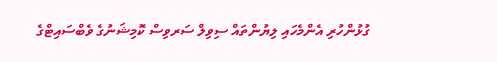ގުޅުންހުރި އެންމެހައި ލިޔުންތައް ސިވިލް ސަރވިސް ކޮމިޝަނުގެ ވެބްސައިޓްގެ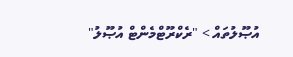އުޞޫލުތައް > "ރެކްރޫޓްމެންޓް އުޞޫލު"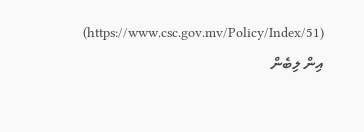(https://www.csc.gov.mv/Policy/Index/51) އިން ލިބެން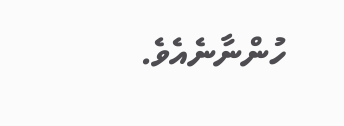ހުންނާނެއެވެ.